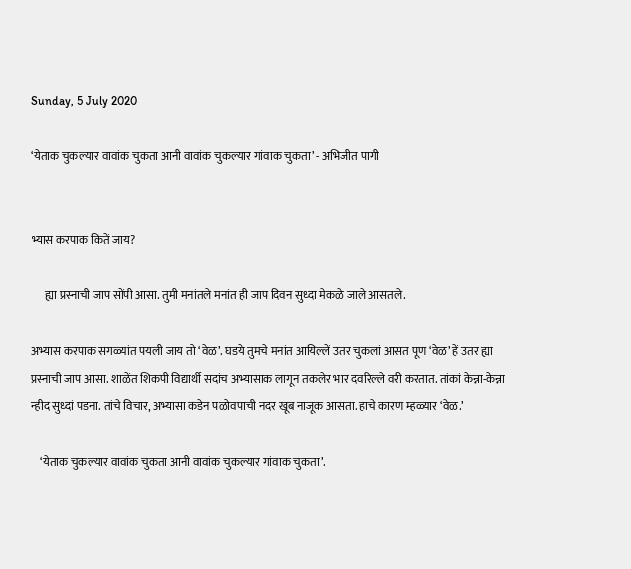Sunday, 5 July 2020

‘येताक चुकल्यार वावांक चुकता आनी वावांक चुकल्यार गांवाक चुकता’ - अभिजीत पागी


भ्यास करपाक कितें जाय?

      ह्या प्रस्नाची जाप सोंपी आसा. तुमी मनांतले मनांत ही जाप दिवन सुध्दा मेकळे जाले आसतले.

अभ्यास करपाक सगळ्यांत पयली जाय तो ‘वेळ’. घडये तुमचे मनांत आयिल्लें उतर चुकलां आसत पूण ‘वेळ’ हें उतर ह्या प्रस्नाची जाप आसा. शाळेंत शिकपी विद्यार्थी सदांच अभ्यासाक लागून तकलेर भार दवरिल्ले वरी करतात. तांकां केन्ना-केन्ना न्हीद सुध्दां पडना. तांचे विचार, अभ्यासा कडेन पळोवपाची नदर खूब नाजूक आसता. हाचे कारण म्हळ्यार ‘वेळ.’

    ‘येताक चुकल्यार वावांक चुकता आनी वावांक चुकल्यार गांवाक चुकता’.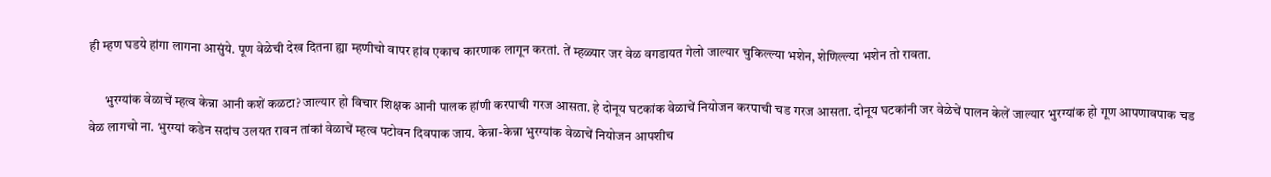ही म्हण घडये हांगा लागना आसुंये. पूण वेळेची देख दितना ह्या म्हणीचो वापर हांव एकाच कारणाक लागून करतां. तें म्हळ्यार जर वेळ वगडायत गेलो जाल्यार चुकिल्ल्या भशेन, शेणिल्ल्या भशेन तो रावता.

      भुरग्यांक वेळाचें म्हत्व केन्ना आनी कशें कळटा? जाल्यार हो विचार शिक्षक आनी पालक हांणी करपाची गरज आसता. हे दोनूय घटकांक वेळाचें नियोजन करपाची चड गरज आसता. दोनूय घटकांनी जर वेळेचें पालन केलें जाल्यार भुरग्यांक हो गूण आपणावपाक चड वेळ लागचो ना. भुरग्यां कडेन सदांच उलयत रावन तांकां वेळाचें म्हत्व पटोवन दिवपाक जाय. केन्ना-केन्ना भुरग्यांक वेळाचें नियोजन आपशीच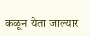कळून येता जाल्यार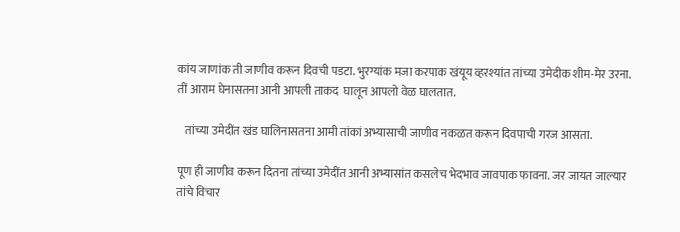कांय जाणांक ती जाणीव करून दिवची पडटा. भुरग्यांक मजा करपाक खंयूय व्हरश्यांत तांच्या उमेदीक शीम-मेर उरना. तीं आराम घेनासतना आनी आपली ताकद  घालून आपलो वेळ घालतात.

   तांच्या उमेदींत खंड घालिनासतना आमी तांकां अभ्यासाची जाणीव नकळत करून दिवपाची गरज आसता.

पूण ही जाणीव करून दितना तांच्या उमेदींत आनी अभ्यासांत कसलेच भेदभाव जावपाक फावना. जर जायत जाल्यार तांचे विचार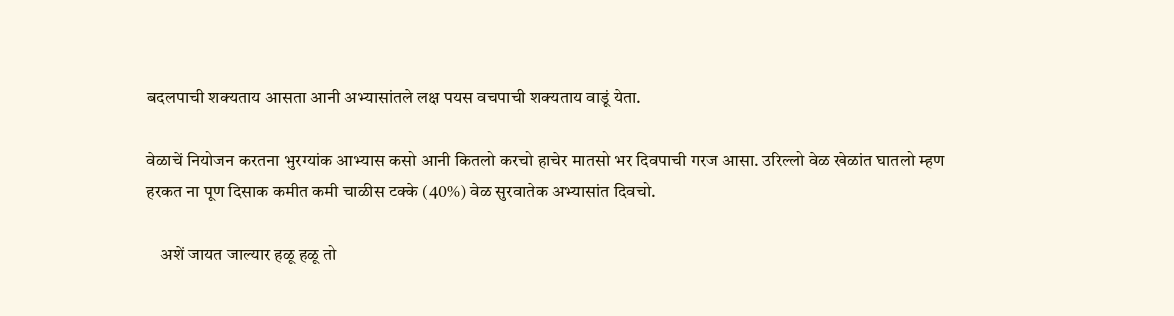बदलपाची शक्यताय आसता आनी अभ्यासांतले लक्ष पयस वचपाची शक्यताय वाडूं येता.

वेळाचें नियोजन करतना भुरग्यांक आभ्यास कसो आनी कितलो करचो हाचेर मातसो भर दिवपाची गरज आसा. उरिल्लो वेळ खेळांत घातलो म्हण हरकत ना पूण दिसाक कमीत कमी चाळीस टक्के (40%) वेळ सुरवातेक अभ्यासांत दिवचो.

    अशें जायत जाल्यार हळू हळू तो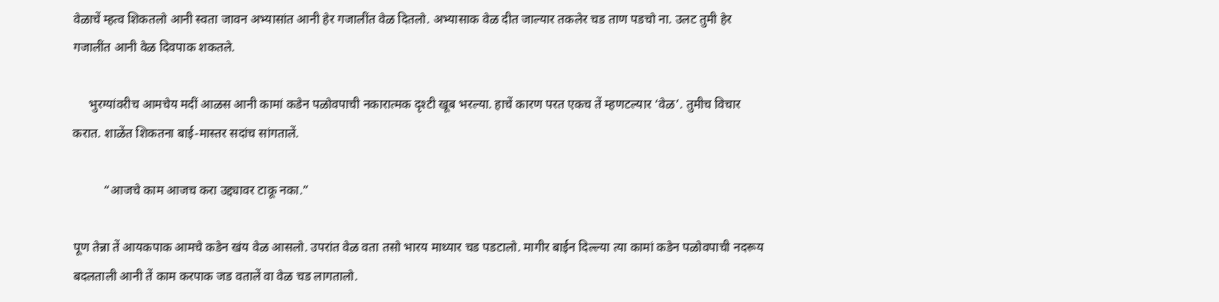वेळाचें म्हत्व शिकतलो आनी स्वता जावन अभ्यासांत आनी हेर गजालींत वेळ दितलो. अभ्यासाक वेळ दीत जाल्यार तकलेर चड ताण पडचो ना. उलट तुमी हेर गजालींत आनी वेळ दिवपाक शकतले.

     भुरग्यांवरीच आमचेय मदीं आळस आनी कामां कडेन पळोवपाची नकारात्मक दृश्टी खूब भरल्या. हाचें कारण परत एकच तें म्हणटल्यार ‘वेळ’. तुमीच विचार करात. शाळेंत शिकतना बाई-मास्तर सदांच सांगतालें.

          “आजचे काम आजच करा उद्द्यावर टाकू नका.”

पूण तेन्ना तें आयकपाक आमचे कडेन खंय वेळ आसलो. उपरांत वेळ वता तसो भारय माथ्यार चड पडटालो. मागीर बाईन दिल्ल्या त्या कामां कडेन पळोवपाची नदरूय बदलताली आनी तें काम करपाक जड वतालें वा वेळ चड लागतालो.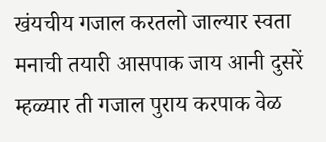खंयचीय गजाल करतलो जाल्यार स्वता मनाची तयारी आसपाक जाय आनी दुसरें म्हळ्यार ती गजाल पुराय करपाक वेळ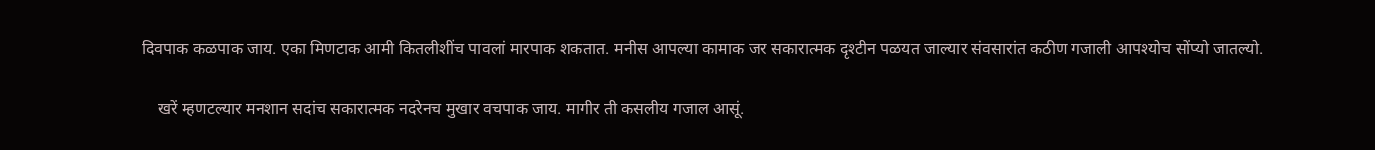दिवपाक कळपाक जाय. एका मिणटाक आमी कितलीशींच पावलां मारपाक शकतात. मनीस आपल्या कामाक जर सकारात्मक दृश्टीन पळयत जाल्यार संवसारांत कठीण गजाली आपश्योच सोंप्यो जातल्यो.

    खरें म्हणटल्यार मनशान सदांच सकारात्मक नदरेनच मुखार वचपाक जाय. मागीर ती कसलीय गजाल आसूं.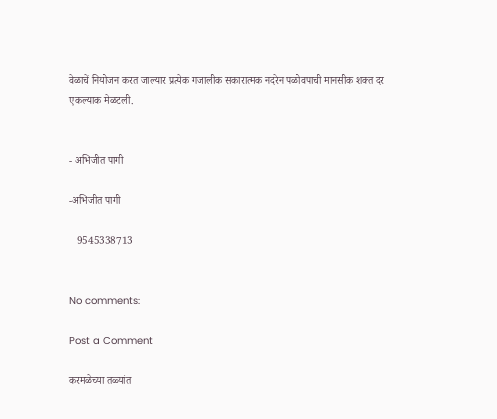वेळाचें नियोजन करत जाल्यार प्रत्येक गजालीक सकारात्मक नदरेन पळोवपाची मानसीक शक्त दर एकल्याक मेळटली.


- अभिजीत पागी

-अभिजीत पागी

   9545338713


No comments:

Post a Comment

करमळेच्या तळ्यांत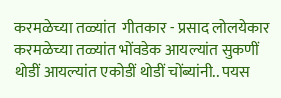करमळेच्या तळ्यांत  गीतकार - प्रसाद लोलयेकार करमळेच्या तळ्यांत भोंवडेक आयल्यांत सुकणीं थोडीं आयल्यांत एकोडीं थोडीं चोंब्यांनी.. पयस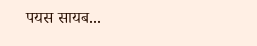पयस सायब...